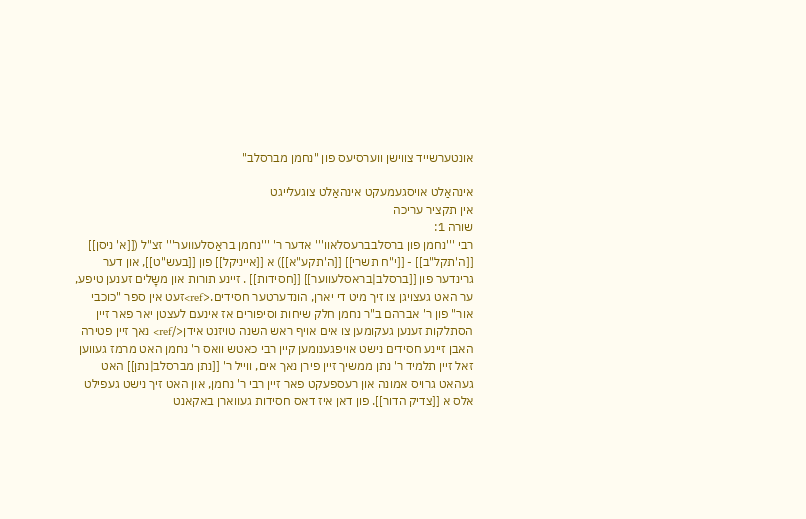אונטערשייד צווישן ווערסיעס פון "נחמן מברסלב"

אינהאַלט אויסגעמעקט אינהאַלט צוגעלייגט
אין תקציר עריכה
שורה 1:
רבי '''נחמן פון ברסלבברעסלאוו''' אדער ר' '''נחמן בראַסלעװער''' זצ"ל ([[א' ניסן]] [[ה'תקל"ב]] - [[י"ח תשרי]] [[ה'תקע"א]]) א [[אייניקל]] פון [[בעש"ט]], און דער גרינדער פון [[ברסלב|בראסלעווער]] [[חסידות]] . זיינע תורות און משָלים זענען טיפע, ער האט געצויגן צו זיך מיט די יארן, הונדערטער חסידים.<ref>זעט אין ספר "כוכבי אור" פון ר' אברהם ב"ר נחמן חלק שיחות וסיפורים אז אינעם לעצטן יאר פאר זיין הסתלקות זענען געקומען צו אים אויף ראש השנה טויזנט אידן</ref> נאך זיין פטירה האבן זיינע חסידים נישט אויפגענומען קיין רבי כאטש וואס ר' נחמן האט מרמז געווען זאל זיין תלמיד ר' נתן ממשיך זיין פירן נאך אים, ווייל ר' [[נתן מברסלב|נתן]] האט געהאט גרויס אמונה און רעספעקט פאר זיין רבי ר' נחמן, און האט זיך נישט געפילט אלס א [[צדיק הדור]]. פון דאן איז דאס חסידות געווארן באקאנט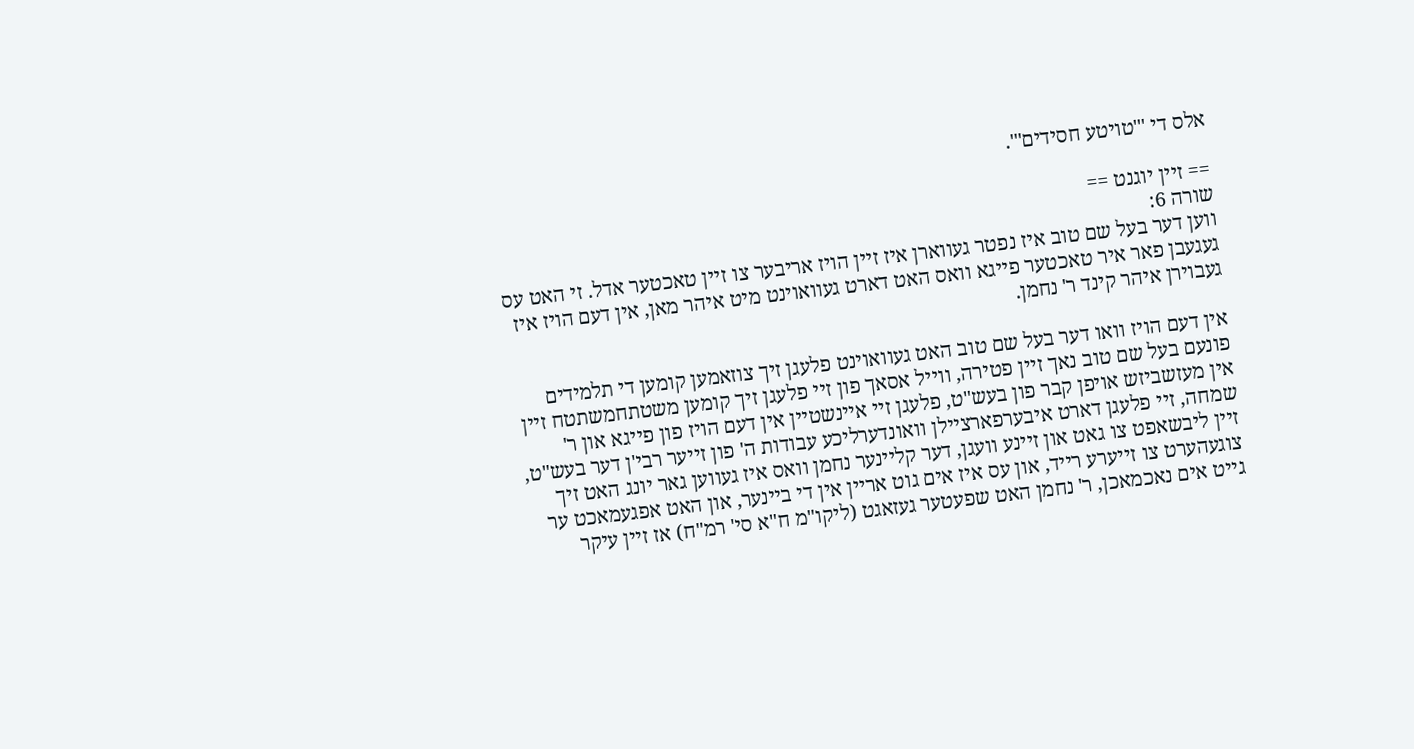אלס די '''טויטע חסידים'''.

== זיין יוגנט ==
שורה 6:
ווען דער בעל שם טוב איז נפטר געווארן איז זיין הויז אריבער צו זיין טאכטער אדל. זי האט עס געגעבן פאר איר טאכטער פייגא וואס האט דארט געוואוינט מיט איהר מאן, אין דעם הויז איז געבוירן איהר קינד ר' נחמן.

אין דעם הויז וואו דער בעל שם טוב האט געוואוינט פלעגן זיך צוזאמען קומען די תלמידים פונעם בעל שם טוב נאך זיין פטירה, ווייל אסאך פון זיי פלעגן זיך קומען משטתחמשתטח זיין אין מעזשביזש אויפן קבר פון בעש"ט, פלעגן זיי איינשטיין אין דעם הויז פון פייגא און ר' שמחה, זיי פלעגן דארט איבערפארציילן וואונדערליכע עבודות ה' פון זייער רבי'ן דער בעש"ט, זיין ליבשאפט צו גאט און זיינע וועגן, דער קליינער נחמן וואס איז געווען גאר יונג האט זיך צוגעהערט צו זייערע רייד, און עס איז אים גוט אריין אין די ביינער, און האט אפגעמאכט ער גייט אים נאכמאכן, ר' נחמן האט שפעטער געזאגט (ליקו"מ ח"א סי' רמ"ח) אז זיין עיקר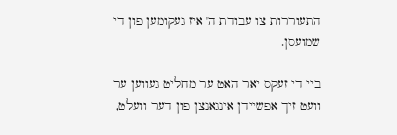התעוררות צו עבודת ה' איז געקומען פון די שמועסן.

ביי די זעקס יאר האט ער מחליט געווען ער וועט זיך אפשיידן אינגאנצן פון דער וועלט,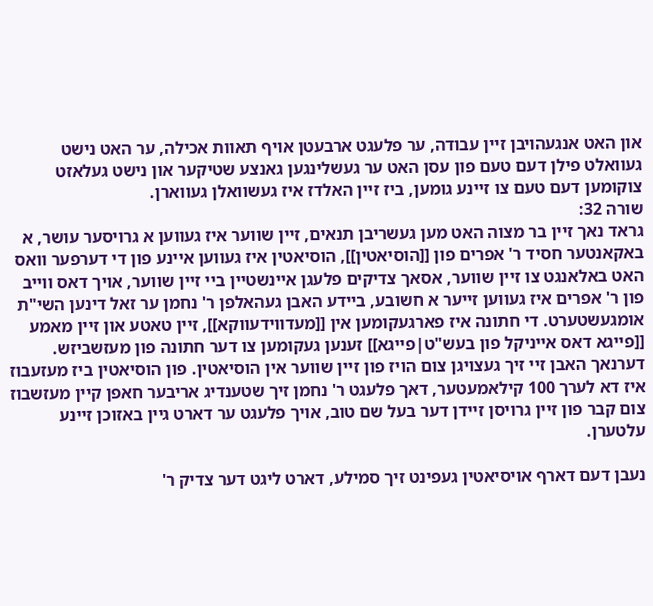און האט אנגעהויבן זיין עבודה, ער פלעגט ארבעטן אויף תאוות אכילה, ער האט נישט געוואלט פילן דעם טעם פון עסן האט ער געשלינגען גאנצע שטיקער און נישט געלאזט צוקומען דעם טעם צו זיינע גומען, ביז זיין האלדז איז געשוואלן געווארן.
שורה 32:
גראד נאך זיין בר מצוה האט מען געשריבן תנאים, זיין שווער איז געווען א גרויסער עושר, א באקאנטער חסיד ר' אפרים פון [[הוסיאטין]], הוסיאטין איז געווען איינע פון די דערפער וואס האט באלאנגט צו זיין שווער, אסאך צדיקים פלעגן איינשטיין ביי זיין שווער, אויך דאס ווייב פון ר' אפרים איז געווען זייער א חשובע, ביידע האבן געהאלפן ר' נחמן ער זאל דינען השי"ת אומגעשטערט. די חתונה איז פארגעקומען אין [[מעדווידעווקא]], זיין טאטע און זיין מאמע [[פייגא דאס אייניקל פון בעש"ט|פייגא]] זענען געקומען צו דער חתונה פון מעזשביזש. דערנאך האבן זיי זיך געצויגן צום הויז פון זיין שווער אין הוסיאטין. פון הוסיאטין ביז מעזעבוז איז דא לערך 100 קילאמעטער, דאך פלעגט ר' נחמן זיך שטענדיג אריבער חאפן קיין מעזשבוז צום קבר פון זיין גרויסן זיידן דער בעל שם טוב, אויך פלעגט ער דארט גיין באזוכן זיינע עלטערן.

נעבן דעם דארף אויסיאטין געפינט זיך סמילע, דארט ליגט דער צדיק ר'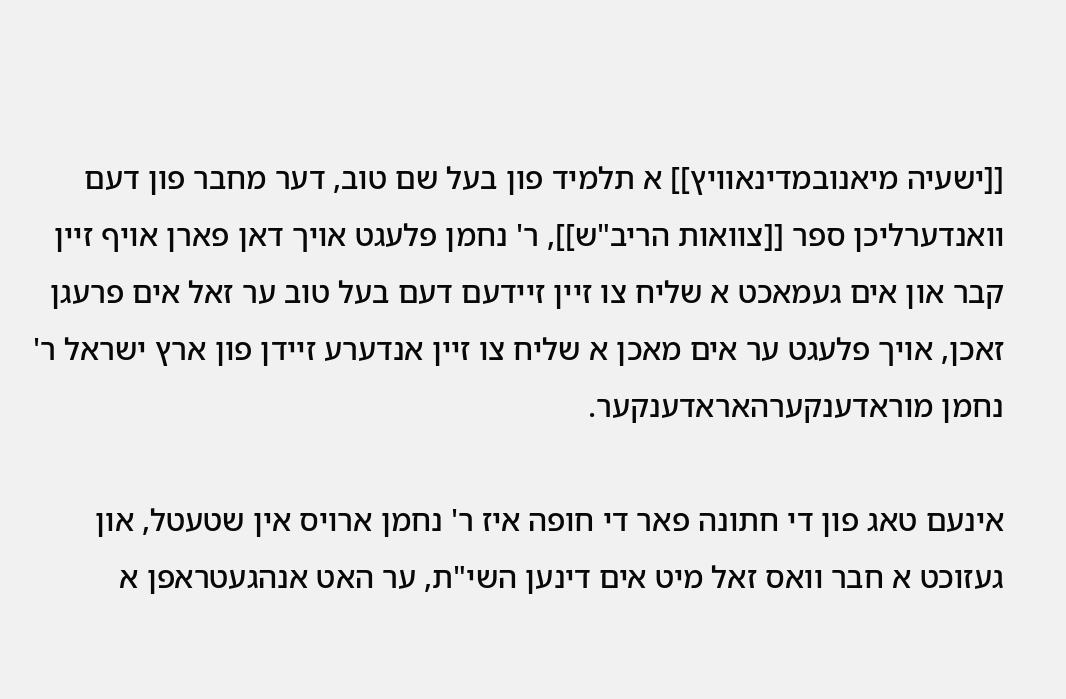[[ישעיה מיאנובמדינאוויץ]] א תלמיד פון בעל שם טוב, דער מחבר פון דעם וואנדערליכן ספר [[צוואות הריב"ש]], ר' נחמן פלעגט אויך דאן פארן אויף זיין קבר און אים געמאכט א שליח צו זיין זיידעם דעם בעל טוב ער זאל אים פרעגן זאכן, אויך פלעגט ער אים מאכן א שליח צו זיין אנדערע זיידן פון ארץ ישראל ר' נחמן מוראדענקערהאראדענקער.

אינעם טאג פון די חתונה פאר די חופה איז ר' נחמן ארויס אין שטעטל, און געזוכט א חבר וואס זאל מיט אים דינען השי"ת, ער האט אנהגעטראפן א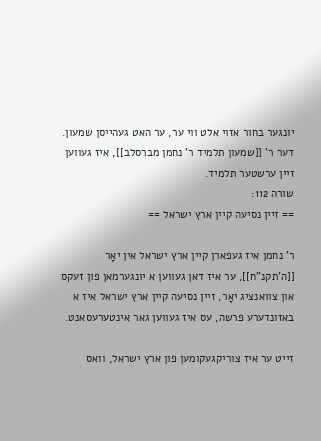יונגער בחור אזוי אלט ווי ער, ער האט געהייסן שמעון. דער ר' [[שמעון תלמיד ר' נחמן מברסלב]], איז געווען זיין ערשטער תלמיד.
שורה 112:
== זיין נסיעה קיין ארץ ישראל ==

ר' נחמן איז געפארן קיין ארץ ישראל אין יאָר [[ה'תקנ"ח]], ער איז דאן געווען א יונגערמאן פון זעקס און צוואנציג יאָר, זיין נסיעה קיין ארץ ישראל איז א באזונדערע פרשה, עס איז געווען גאר אינטערעסאנט.

זייט ער איז צוריקגעקומען פון ארץ ישראל, וואס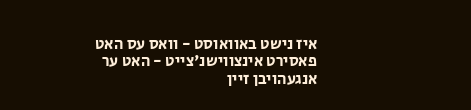איז נישט באוואוסט - וואס עס האט פאסירט אינצווישנ'צייט - האט ער אנגעהויבן זיין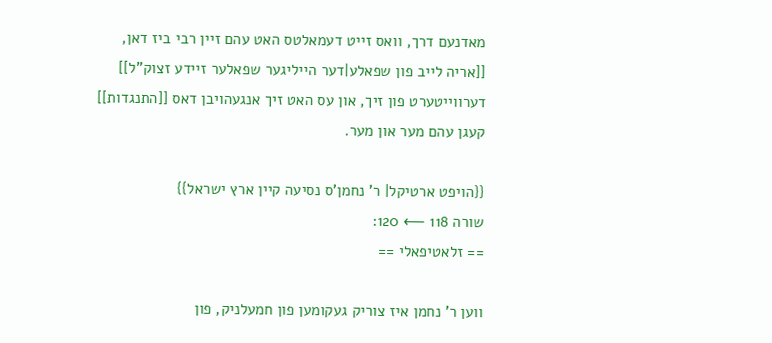מאדנעם דרך, וואס זייט דעמאלטס האט עהם זיין רבי ביז דאן, [[אריה לייב פון שפאלע|דער הייליגער שפאלער זיידע זצוק"ל]] דערווייטערט פון זיך, און עס האט זיך אנגעהויבן דאס [[התנגדות]] קעגן עהם מער און מער.

{{הויפט ארטיקל| ר' נחמן'ס נסיעה קיין ארץ ישראל}}
שורה 118 ⟵ 120:
== זלאטיפאלי ==

ווען ר' נחמן איז צוריק געקומען פון חמעלניק, פון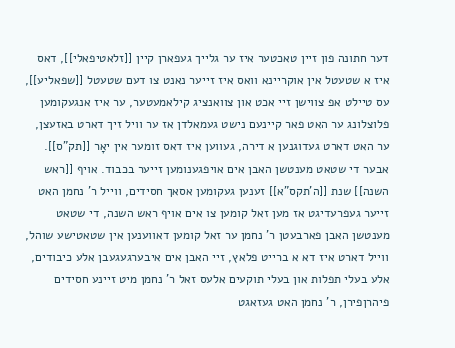דער חתונה פון זיין טאכטער איז ער גלייך געפארן קיין [[זלאטיפאלי]], דאס איז א שטעטל אין אוקריינא וואס איז זייער נאנט צו דעם שטעטל [[שפאליע]], עס טיילט אפ צווישן זיי אכט און צוואנציג קילאמעטער, ער איז אנגעקומען פלוצלונג ער האט פאר קיינעם נישט געמאלדן אז ער וויל זיך דארט באזעצן, ער האט דארט געדוגנען א דירה, געווען איז דאס זומער אין יאָר [[תק"ס]]. אבער די שטאט מענטשן האבן אים אויפגענומען זייער בכבוד. אויף [[ראש השנה]] שנת [[ה'תקס"א]] זענען געקומען אסאך חסידים, ווייל ר' נחמן האט זייער געפרעדיגט אז מען זאל קומען צו אים אויף ראש השנה, די שטאט מענטשן האבן פארבעטן ר' נחמן ער זאל קומען דאווענען אין שטאטישע שוהל, ווייל דארט איז דא א ברייט פלאץ, זיי האבן אים איבערגעגעבן אלע כיבודים, אלע בעלי תפלות און בעלי תוקעים אלעס זאל ר' נחמן מיט זיינע חסידים פיהרןפירן, ר' נחמן האט געזאגט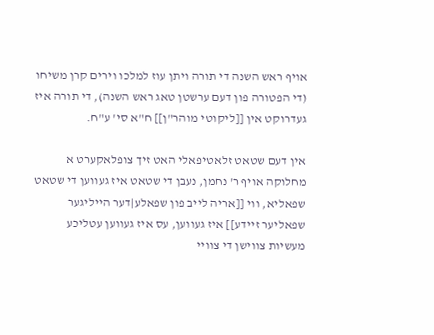אויף ראש השנה די תורה ויתן עוז למלכו וירים קרן משיחו (די הפטורה פון דעם ערשטן טאג ראש השנה), די תורה איז געדרוקט אין [[ליקוטי מוהר"ן]] ח"א סי' ע"ח.

אין דעם שטאט זלאטיפאלי האט זיך צופלאקערט א מחלוקה אויף ר' נחמן, נעבן די שטאט איז געווען די שטאט שפאליא, ווי [[אריה לייב פון שפאלע|דער הייליגער שפאליער זיידע]] איז געווען, עס איז געווען עטליכע מעשיות צווישן די צוויי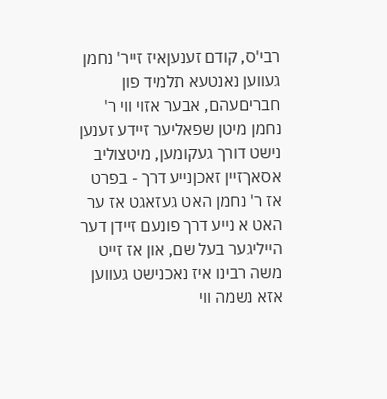רבי'ס, קודם זענעןאיז זייר' נחמן געווען נאנטעא תלמיד פון חבריםעהם, אבער אזוי ווי ר' נחמן מיטן שפאליער זיידע זענען נישט דורך געקומען, מיטצוליב אסאךזיין זאכןנייע דרך - בפרט אז ר' נחמן האט געזאגט אז ער האט א נייע דרך פונעם זיידן דער הייליגער בעל שם, און אז זייט משה רבינו איז נאכנישט געווען אזא נשמה ווי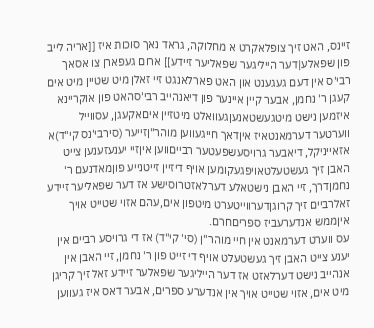זיינס, האט זיך צופלאקרט א מחלוקה, גראד נאך סוכות איז [[אריה לייב פון שפאלע|דער הייליגער שפאליער זיידע]] ארום געפארן צו אסאך רבי'ס אין דעם געגענט און האט פארלאנגט זיי זאלן מיט שטיין מיט אים קעגן ר' נחמן, אבער קיין איינער פון דיאנהייב רבי'סהאט פון אוקריינא איזמען נישט מיטגעשטאנעןגעוואלט מיטזיין איםאקעגן, עסווייל ווערטער דערמאנטאיז איןדאך חייגעווען מוהר"ןזייער (סירבי'נס קי"ד)א אזאייניקל, דיאבער גרויסעשפעטער רבייםווען איןזיי יענעזענען צייט האבן זיך געשטעלטאויפגעקומען אויף דיזיין זייטנייע פוןמאדנעם ר' נחמןדרך, זיי האבן נישטאלע דערלאזטרוסישע אז דער שפאליער זיידע זאלרביים זיך קרוגןדערווייטערט מיטפון אים,עהם אזוי שטייט אויך איןממש אנדערעביז ספריםחרם.
עס ווערט דערמאנט אין חיי מוהר"ן (סי' קי"ד) אז די גרויסע רביים אין יענע צייט האבן זיך געשטעלט אויף די זייט פון ר' נחמן, זיי האבן אין אנהייב נישט דערלאזט אז דער הייליגער שפאלער זיידע זאל זיך קריגן מיט אים, אזוי שטייט אויך אין אנדערע ספרים, אבער דאס איז געווען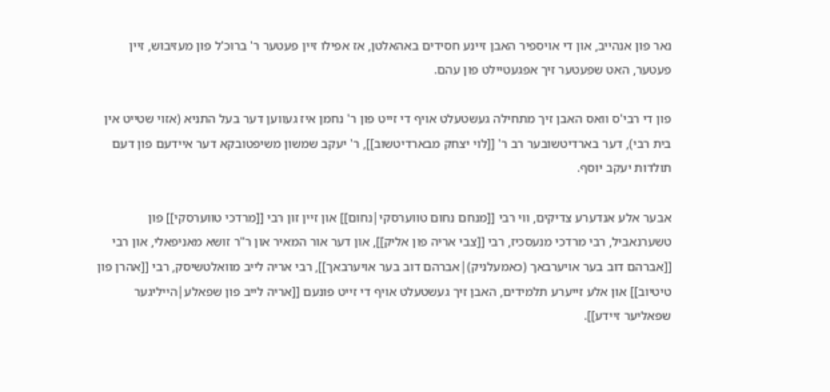נאר פון אנהייב, און די אויספיר האבן זיינע חסידים באהאלטן, אז אפילו זיין פעטער ר' ברוכ'ל פון מעזיבוש, זיין פעטער, האט שפעטער זיך אפגעטיילט פון עהם.

פון די רבי'ס וואס האבן זיך מתחילה געשטעלט אויף די זייט פון ר' נחמן איז געווען דער בעל התניא (אזוי שטייט אין בית רבי), דער בארדיטשובער רב ר' [[לוי יצחק מבארדיטשוב]], ר' יעקב שמשון משיפטובקא דער איידעם פון דעם תולדות יעקב יוסף.

אבער אלע אנדערע צדיקים, ווי רבי [[מנחם נחום טווערסקי|נחום]] און זיין זון רבי [[מרדכי טווערסקי]] פון טשערנאביל, רבי מרדכי מנעסכיז, רבי [[צבי אריה פון אליק]], און דער אור המאיר און ר"ר זושא מאניפאלי, און רבי [[אברהם דוב בער אויערבאך (כאמעלניק)|אברהם דוב בער אויערבאך]], רבי אריה לייב מוואלטשיסק, רבי [[אהרן פון טיטיוב]] און אלע זייערע תלמידים, האבן זיך געשטעלט אויף די זייט פונעם [[אריה לייב פון שפאלע|הייליגער שפאליער זיידע]].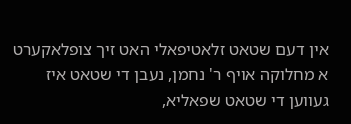אין דעם שטאט זלאטיפאלי האט זיך צופלאקערט א מחלוקה אויף ר' נחמן, נעבן די שטאט איז געווען די שטאט שפאליא,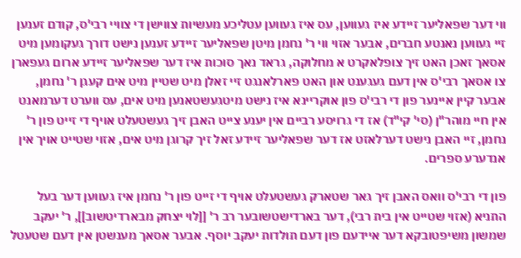ווי דער שפאליער זיידע איז געווען, עס איז געווען עטליכע מעשיות צווישן די צוויי רבי'ס, קודם זענען זיי געווען נאנטע חברים, אבער אזוי ווי ר' נחמן מיטן שפאליער זיידע זענען נישט דורך געקומען מיט אסאך זאכן האט זיך צופלאקרט א מחלוקה, גראד נאך סוכות איז דער שפאליער זיידע ארום געפארן צו אסאך רבי'ס אין דעם געגענט און האט פארלאנגט זיי זאלן מיט שטיין מיט אים קעגן ר' נחמן, אבער קיין איינער פון די רבי'ס פון אוקריינא איז נישט מיטגעשטאנען מיט אים, עס ווערט דערמאנט אין חיי מוהר"ן (סי' קי"ד) אז די גרויסע רביים אין יענע צייט האבן זיך געשטעלט אויף די זייט פון ר' נחמן, זיי האבן נישט דערלאזט אז דער שפאליער זיידע זאל זיך קרוגן מיט אים, אזוי שטייט אויך אין אנדערע ספרים.

פון די רבי'ס וואס האבן זיך גאר שטארק געשטעלט אויף די זייט פון ר' נחמן איז געווען דער בעל התניא (אזוי שטייט אין בית רבי), דער בארדישטשובער רב ר' [[לוי יצחק מבארדיטשוב]], ר' יעקב שמשון משיפטובקא דער איידעם פון דעם תולדות יעקב יוסף. אבער אסאך מענשטן אין דעם שטעטל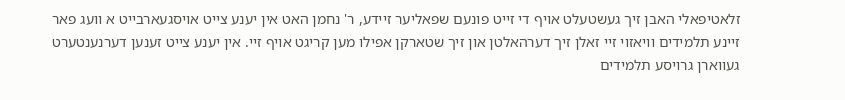זלאטיפאלי האבן זיך געשטעלט אויף די זייט פונעם שפאליער זיידע, ר' נחמן האט אין יענע צייט אויסגעארבייט א וועג פאר זיינע תלמידים וויאזוי זיי זאלן זיך דערהאלטן און זיך שטארקן אפילו מען קריגט אויף זיי. אין יענע צייט זענען דערנענטערט געווארן גרויסע תלמידים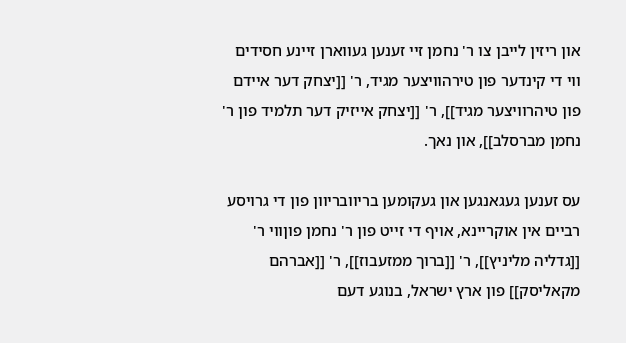און ריזין לייבן צו ר' נחמן זיי זענען געווארן זיינע חסידים ווי די קינדער פון טירהוויצער מגיד, ר' [[יצחק דער איידם פון טיהרוויצער מגיד]], ר' [[יצחק אייזיק דער תלמיד פון ר' נחמן מברסלב]], און נאך.

עס זענען געגאנגען און געקומען בריוובריוון פון די גרויסע רביים אין אוקריינא, אויף די זייט פון ר' נחמן פוןווי ר' [[גדליה מליניץ]], ר' [[ברוך ממזעבוז]], ר' [[אברהם מקאליסק]] פון ארץ ישראל, בנוגע דעם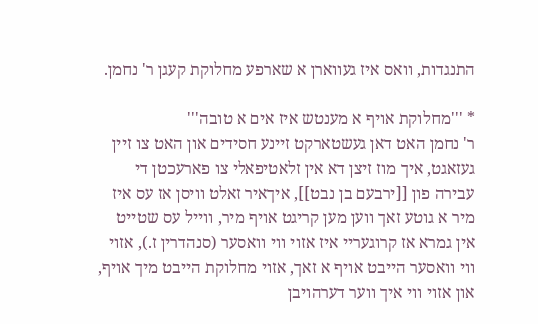התנגדות, וואס איז געווארן א שארפע מחלוקת קעגן ר' נחמן.

* '''מחלוקת אויף א מענטש איז אים א טובה'''
ר' נחמן האט דאן געשטארקט זיינע חסידים און האט צו זיין געזאגט, איך מוז זיצן דא אין זלאטיפאלי צו פארעכטן די עבירה פון [[ירבעם בן נבט]], איךאיר זאלט וויסן אז עס איז מיר א גוטע זאך ווען מען קריגט אויף מיר, ווייל עס שטייט אין גמרא אז קרוגעריי איז אזוי ווי וואסער (סנהדרין ז.), אזוי ווי וואסער הייבט אויף א זאך, אזוי מחלוקת הייבט מיך אויף, און אזוי ווי איך ווער דערהויבן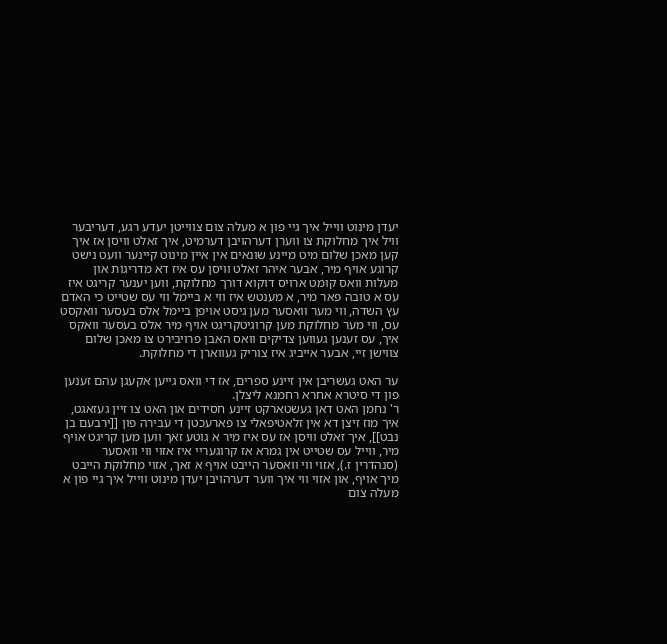יעדן מינוט ווייל איך גיי פון א מעלה צום צווייטן יעדע רגע, דעריבער וויל איך מחלוקת צו ווערן דערהויבן דערמיט, איך זאלט וויסן אז איך קען מאכן שלום מיט מיינע שונאים אין איין מינוט קיינער וועט נישט קרוגע אויף מיר, אבער איהר זאלט וויסן עס איז דא מדריגות און מעלות וואס קומט ארויס דוקוא דורך מחלוקת, ווען יענער קריגט איז עס א טובה פאר מיר, א מענטש איז ווי א ביימל ווי עס שטייט כי האדם עץ השדה, ווי מער וואסער מען גיסט אויפן ביימל אלס בעסער וואקסט עס, ווי מער מחלוקת מען קרוגיטקריגט אויף מיר אלס בעסער וואקס איך, עס זענען געווען צדיקים וואס האבן פרויבירט צו מאכן שלום צווישן זיי, אבער אייביג איז צוריק געווארן די מחלוקת.

ער האט געשריבן אין זיינע ספרים, אז די וואס גייען אקעגן עהם זענען פון די סיטרא אחרא רחמנא ליצלן.
ר' נחמן האט דאן געשטארקט זיינע חסידים און האט צו זיין געזאגט, איך מוז זיצן דא אין זלאטיפאלי צו פארעכטן די עבירה פון [[ירבעם בן נבט]], איך זאלט וויסן אז עס איז מיר א גוטע זאך ווען מען קריגט אויף מיר, ווייל עס שטייט אין גמרא אז קרוגעריי איז אזוי ווי וואסער (סנהדרין ז.), אזוי ווי וואסער הייבט אויף א זאך, אזוי מחלוקת הייבט מיך אויף, און אזוי ווי איך ווער דערהויבן יעדן מינוט ווייל איך גיי פון א מעלה צום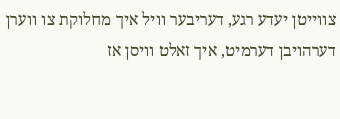צווייטן יעדע רגע, דעריבער וויל איך מחלוקת צו ווערן דערהויבן דערמיט, איך זאלט וויסן אז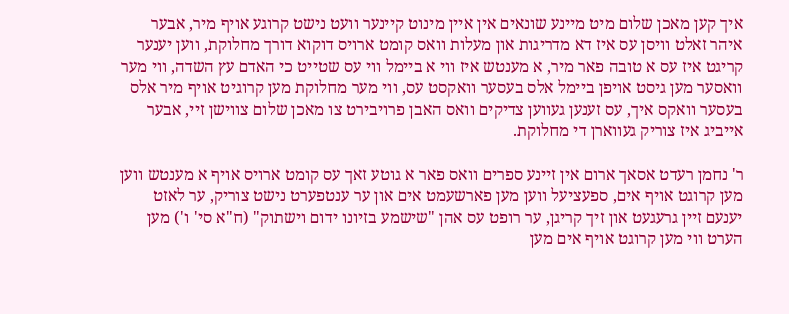איך קען מאכן שלום מיט מיינע שונאים אין איין מינוט קיינער וועט נישט קרוגע אויף מיר, אבער איהר זאלט וויסן עס איז דא מדריגות און מעלות וואס קומט ארויס דוקוא דורך מחלוקת, ווען יענער קריגט איז עס א טובה פאר מיר, א מענטש איז ווי א ביימל ווי עס שטייט כי האדם עץ השדה, ווי מער וואסער מען גיסט אויפן ביימל אלס בעסער וואקסט עס, ווי מער מחלוקת מען קרוגיט אויף מיר אלס בעסער וואקס איך, עס זענען געווען צדיקים וואס האבן פרויבירט צו מאכן שלום צווישן זיי, אבער אייביג איז צוריק געווארן די מחלוקת.

ר' נחמן רעדט אסאך ארום אין זיינע ספרים וואס פאר א גוטע זאך עס קומט ארויס אויף א מענטש ווען מען קרוגט אויף אים, ספעציעל ווען מען פארשעמט אים און ער ענטפערט נישט צוריק, ער לאזט יענעם זיין גרעגעט און זיך קריגן, ער רופט עס אהן "שישמע בזיונו ידום וישתוק" (ח"א סי' ו') מען הערט ווי מען קרוגט אויף אים מען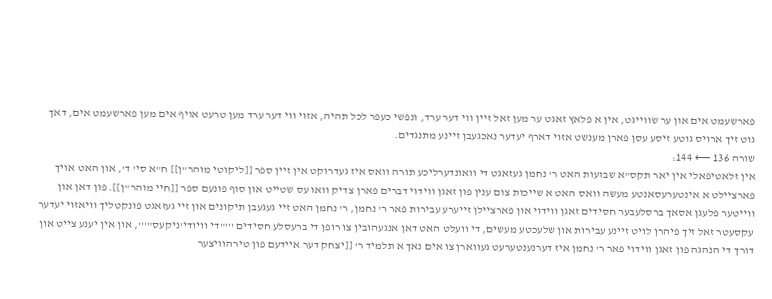פארשעמט אים און ער שווייגט, אין א פלאץ זאגט ער מען זאל זיין ווי דער ערד, ונפשי כעפר לכל תהיה, אזוי ווי דער ערד מען טרעט אויף אים מען פארשעמט אים, דאך גוט זיך ארויס גוטע זיסע עסן פארן מענשט אזוי דארף יעדער נאכגעבן זיינע מתנגדים.
שורה 136 ⟵ 144:
אין זלאטיפאלי אין יאר תקס"א שבועות האט ר' נחמן געזאגט די וואונדערליכע תורה וואס איז געדרוקט אין זיין ספר [[ליקוטי מוהר"ן]] ח"א סי' ד', און האט אויך פארציילט א אינטערעסאנטע מעשה וואס האט א שייכות צום ענין פון זאגן ווידוי דברים פארן צדיק וואו עס שטייט און סוף פונעם ספר [[חיי מוהר"ן]]. פון דאן און ווייטער פלעגן אסאך ברסלעבער חסידים זאגן ווידוי און פארציילן זייערע עבירות פאר ר' נחמן, ר' נחמן האט זיי געגעבן תיקונים און זיי געזאגט פונקטליך וויאזוי יעדער עקסעטר זאל זיך פיהרן לויט זיינע עבירות און שלעכטע מעשים, די וועלט האט דאן אנגעהובין צו רופן די ברעסלע חסידים '''"די וויודי'ניקעס"''', און אין יענע צייט און דורך די הנהגה פון זאגן ווידוי פאר ר' נחמן איז דערנענטערעט געווארן צו אים נאך א תלמיד ר' [[יצחק דער איידעם פון טירהוויצער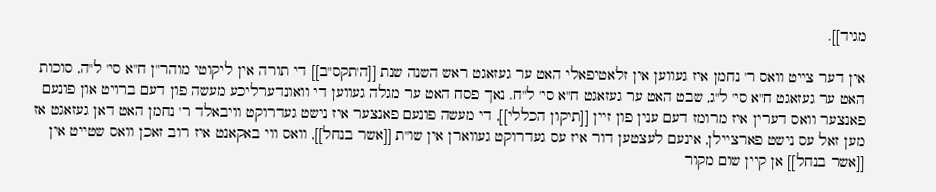מגיד]].

אין דער צייט וואס ר' נחמן איז געווען אין זלאטיפאלי האט ער געזאגט ראש השנה שנת [[ה'תקס"ב]] די תורה אין ליקוטי מוהר"ן ח"א סי' ל"ה, סוכות האט ער געזאגט ח"א סי' ל"ג, שבט האט ער געזאגט ח"א סי' ל"ח. נאך פסח האט ער מגלה געווען די וואונדערליכע מעשה פון דעם ברויט און פונעם פאנצער וואס דערין איז מרומז דעם ענין פון זיין [[תיקון הכללי]], די מעשה פונעם פאנצער איז נישט געדרוקט וויבאלד ר' נחמן האט דאן געזאגט אז מען זאל עס נישט פארציילן, אינעם לעצטען דור איז עס געדרוקט געווארן אין שו"ת [[אשר בנחל]], וואס ווי באקאנט איז רוב זאכן וואס שטייט אין [[אשר בנחל]] אן קיין שום מקור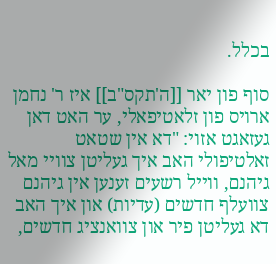בכלל.

סוף פון יאר [[ה'תקס"ב]] איז ר' נחמן ארויס פון זלאטיפאלי, ער האט דאן געזאגט אזוי: "דא אין שטאט זאלטיפולי האב איך געליטן צוויי מאל גיהנם, ווייל רשעים זענען אין גיהנם צוועלף חדשים (עדיות) און איך האב דא געליטן פיר און צוואנציג חדשים,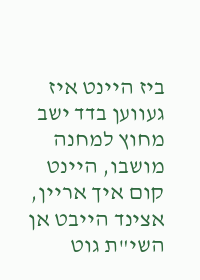ביז היינט איז געווען בדד ישב מחוץ למחנה מושבו, היינט קום איך אריין, אצינד הייבט אן השי"ת גוט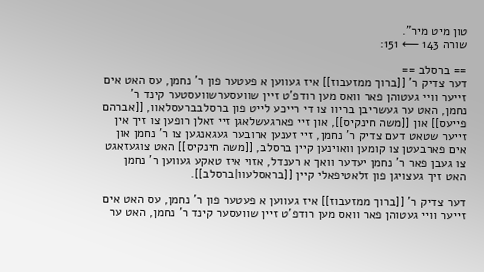טון מיט מיר".
שורה 143 ⟵ 151:

== ברסלב ==
דער צדיק ר' [[ברוך ממזעבוז]] איז געווען א פעטער פון ר' נחמן, עס האט אים זייער וויי געטוהן פאר וואס מען רודפ'ט זיין שוועסערשוועסטער קינד ר' נחמן, האט ער געשריבן בריוו צו די רייכע לייט פון ברסלבברעסלאוו, [[אברהם פייעס]] און [[משה חינקיס]], און זיי פארגעשלאגן זיי זאלן רופען צו זיך אין זייער שטאט דעם צדיק ר' נחמן, זיי זענען ארובער געגאנגען צו ר' נחמן און אים פארבעטן צו קומען וואוינען קיין ברסלב, [[משה חינקיס]] האט צוגעזאגט צו געבן פאר ר' נחמן יעדער וואך א רענדל, אזוי איז טאקע געווען ר' נחמן האט זיך געצויגן פון זלאטיפאלי קיין [[בראסלעוו|ברסלב]].

דער צדיק ר' [[ברוך ממזעבוז]] איז געווען א פעטער פון ר' נחמן, עס האט אים זייער וויי געטוהן פאר וואס מען רודפ'ט זיין שוועסער קינד ר' נחמן, האט ער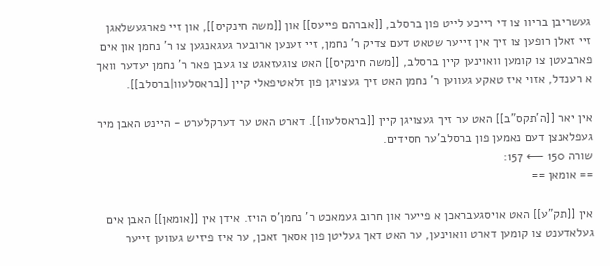געשריבן בריוו צו די רייכע לייט פון ברסלב, [[אברהם פייעס]] און [[משה חינקיס]], און זיי פארגעשלאגן זיי זאלן רופען צו זיך אין זייער שטאט דעם צדיק ר' נחמן, זיי זענען ארובער געגאנגען צו ר' נחמן און אים פארבעטן צו קומען וואוינען קיין ברסלב, [[משה חינקיס]] האט צוגעזאגט צו געבן פאר ר' נחמן יעדער וואך א רענדל, אזוי איז טאקע געווען ר' נחמן האט זיך געצויגן פון זלאטיפאלי קיין [[בראסלעוו|ברסלב]].

אין יאר [[ה'תקס"ב]] האט ער זיך געצויגן קיין [[בראסלעוו]]. דארט האט ער דערקלערט - היינט האבן מיר געפלאנצן דעם נאמען פון ברסלב'ער חסידים.
שורה 150 ⟵ 157:
== אומאן ==

אין [[תק"ע]] האט אויסגעבראכן א פייער און חרוב געמאכט ר' נחמן'ס הויז. אידן אין [[אומאן]] האבן אים געלאדענט צו קומען דארט וואוינען, ער האט דאך געליטן פון אסאך זאכן, ער איז פיזיש געווען זייער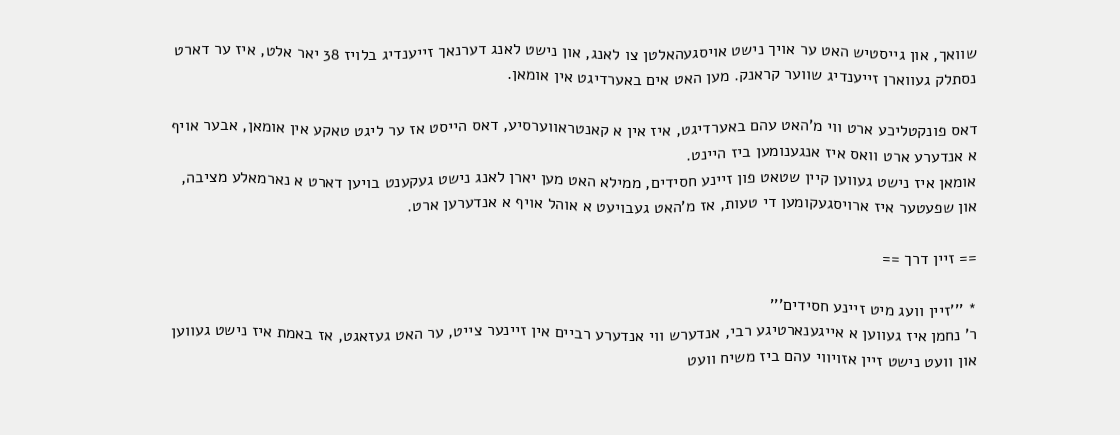שוואך, און גייסטיש האט ער אויך נישט אויסגעהאלטן צו לאנג, און נישט לאנג דערנאך זייענדיג בלויז 38 יאר אלט, איז ער דארט נסתלק געווארן זייענדיג שווער קראנק. מען האט אים באערדיגט אין אומאן.

דאס פונקטליכע ארט ווי מ'האט עהם באערדיגט, איז אין א קאנטראווערסיע, דאס הייסט אז ער ליגט טאקע אין אומאן, אבער אויף א אנדערע ארט וואס איז אנגענומען ביז היינט.
אומאן איז נישט געווען קיין שטאט פון זיינע חסידים, ממילא האט מען יארן לאנג נישט געקענט בויען דארט א נארמאלע מציבה, און שפעטער איז ארויסגעקומען די טעות, אז מ'האט געבויעט א אוהל אויף א אנדערען ארט.

== זיין דרך ==

* '''זיין וועג מיט זיינע חסידים'''
ר' נחמן איז געווען א אייגענארטיגע רבי, אנדערש ווי אנדערע רביים אין זיינער צייט, ער האט געזאגט, אז באמת איז נישט געווען און וועט נישט זיין אזויווי עהם ביז משיח וועט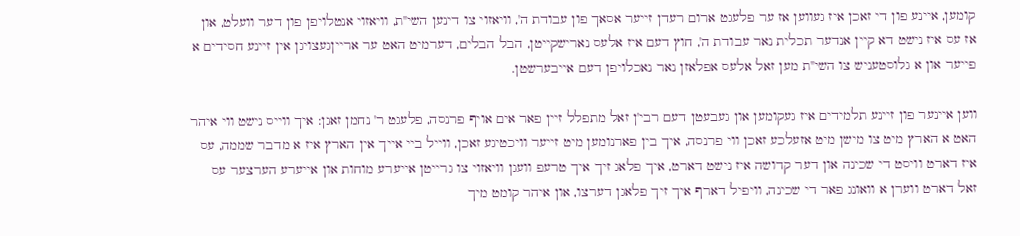קומען, איינע פון די זאכן איז געווען אז ער פלעגט ארום רעדן זייער אסאך פון עבודת ה', וויאזוי צו דינען השי"ת, וויאזוי אנטלויפן פון דער וועלט, און אז עס איז נישט דא קיין אנדער תכלית נאר עבודת ה', חוץ דעם איז אלעס נארישקייטן, הבל הבלים, דערמיט האט ער ארייןגעצויגן אין זיינע חסידים א פייער און א גלוסטעניש צו השי"ת מען זאל אלעס אפלאזן נאר נאכלויפן דעם אייבערשטן.

ווען איינער פון זיינע תלמידים איז געקומען און געבעטן דעם רבי'ן זאל מתפלל זיין פאר אים אויף פרנסה, פלעגט ר' נחמן זאגן: איך ווייס נישט ווי איהר האט א הארץ מיט צו מישן מיט אזעלכע זאכן ווי פרנסה, איך בין פארנומען מיט זייער וויכטיגע זאכן, ווייל ביי אייך אין הארץ איז א מדבר שממה, עס איז דארט וויסט די שכינה און דער קדושה איז נישט דארט, איך פלאג זיך איך טרעפ וועגן וויאזוי צו גרייטן אייערע מוחות און אייערע הערצער עס זאל דארט ווערן א וואונג פאר די שכינה, וויפיל דארף איך זיך פלאגן דערצו, און איהר קומט מיך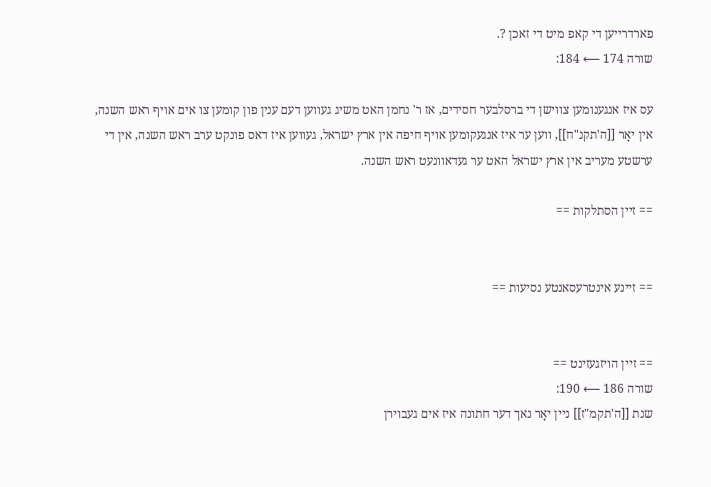פארדרייען די קאפ מיט די זאכן ?.
שורה 174 ⟵ 184:

עס איז אנגענומען צווישן די ברסלבער חסידים, אז ר' נחמן האט משיג געווען דעם ענין פון קומען צו אים אויף ראש השנה, אין יאָר [[ה'תקנ"ח]], ווען ער איז אנגעקומען אויף חיפה אין ארץ ישראל, געווען איז דאס פונקט ערב ראש השנה, אין די ערשטע מעריב אין ארץ ישראל האט ער געדאוונעט ראש השנה.

== זיין הסתלקות ==


== זיינע אינטרעסאנטע נסיעות ==


== זיין הויזגעזינט ==
שורה 186 ⟵ 190:
שנת [[ה'תקמ"ז]] ניין יאָר נאך דער חתונה איז אים געבוירן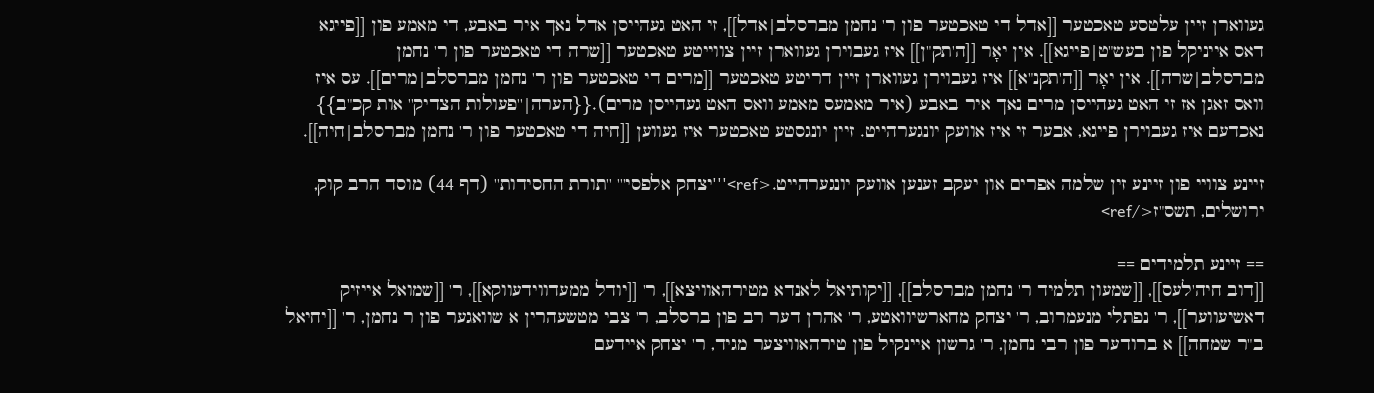געווארן זיין עלטסע טאכטער [[אדל די טאכטער פון ר' נחמן מברסלב|אדל]], זי האט געהייסן אדל נאך איר באבע, די מאמע פון [[פייגא דאס אייניקל פון בעש"ט|פייגא]]. אין יאָר [[ה'תק"ן]] איז געבוירן געווארן זיין צווייטע טאכטער [[שרה די טאכטער פון ר' נחמן מברסלב|שרה]]. אין יאָר [[ה'תקנ"א]] איז געבוירן געווארן זיין דריטע טאכטער [[מרים די טאכטער פון ר' נחמן מברסלב|מרים]]. עס איז וואס זאגן אז זי האט געהייסן מרים נאך איר באבע (איר מאמעס מאמע וואס האט געהייסן מרים).{{הערה|''פעולות הצדיק'' אות קכ"ב}} נאכדעם איז געבוירן פייגא, אבער זי איז אוועק יונגערהייט. זיין יונגסטע טאכטער איז געווען [[חיה די טאכטער פון ר' נחמן מברסלב|חיה]].

זיינע צוויי פון זיינע זין שלמה אפרים און יעקב זענען אוועק יונגערהייט.<ref>'''יצחק אלפסי''' ''תורת החסידות'' (דף 44) מוסד הרב קוק, ירושלים, תשס"ז</ref>

== זיינע תלמידים ==
[[דוב חיה'לעס]], [[שמעון תלמיד ר' נחמן מברסלב]], [[יקותיאל לאנדא מטירהאוויצא]], ר' [[יודל ממעדווידעווקא]], ר' [[שמואל אייזיק דאשיעווער]], ר' נפתלי מנעמרוב, ר' יצחק מחארשיוואטע, ר' אהרן דער רב פון ברסלב, ר' צבי מטשעהרין א שוואגער פון ר נחמן, ר' [[יחיאל ב"ר שמחה]] א ברודער פון רבי נחמן, ר' גרשון איינקיל פון טירהאוויצער מגיד, ר' יצחק איידעם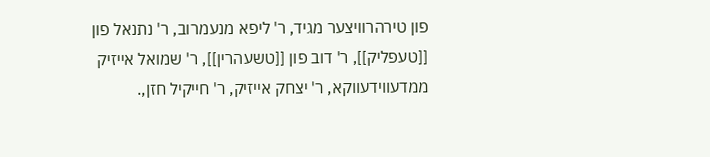פון טירהרוויצער מגיד, ר' ליפא מנעמרוב, ר' נתנאל פון [[טעפליק]], ר' דוב פון [[טשעהרין]], ר' שמואל אייזיק ממדעווידעווקא, ר' יצחק אייזיק, ר' חייקיל חזן,.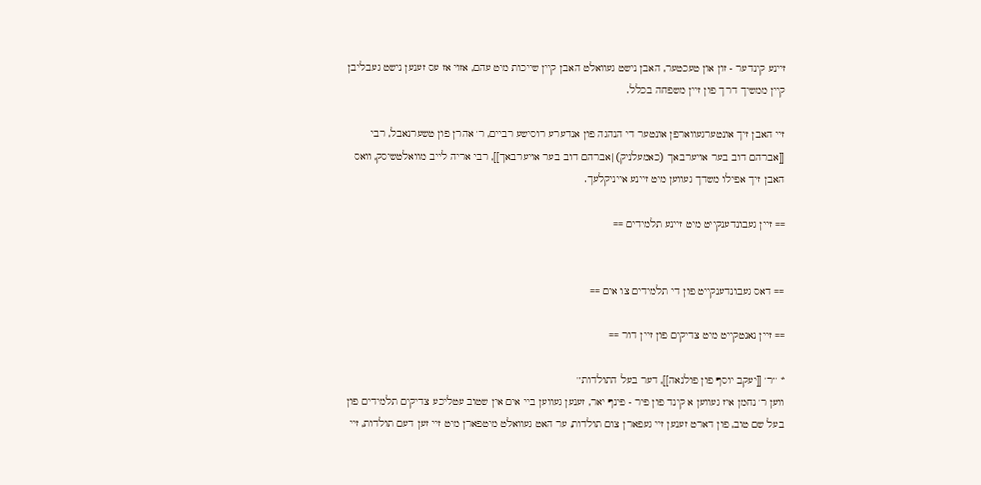זיינע קינדער - זון און טעכטער, האבן נישט געוואלט האבן קיין שייכות מיט עהם, אזוי אז עס זענען נישט געבליבן קיין ממשיך דרך פון זיין משפחה בכלל.

זיי האבן זיך אונטערגעווארפן אונטער די הנהגה פון אנדערע רוסישע רביים, ר' אהרן פון טשערנאבל, רבי [[אברהם דוב בער אויערבאך (כאמעלניק)|אברהם דוב בער אויערבאך]], רבי אריה לייב מוואלטשיסק, וואס האבן זיך אפילו משדך געווען מיט זיינע אייניקלעך.

== זיין געבונדענקייט מיט זיינע תלמידים ==


== דאס געבונדענקייט פון די תלמידים צו אים ==

== זיין נאנטקייט מיט צדיקים פון זיין דור ==

* '''ר' [[יעקב יוסף פון פולנאה]], דער בעל התולדות'''
ווען ר' נחמן איז געווען א קינד פון פיר - פינף יאר, זענען געווען ביי אים אין שטוב עטליכע צדיקים תלמידים פון בעל שם טוב, פון דארט זענען זיי געפארן צום תולדות, ער האט געוואלט מיטפארן מיט זיי זען דעם תולדות, זיי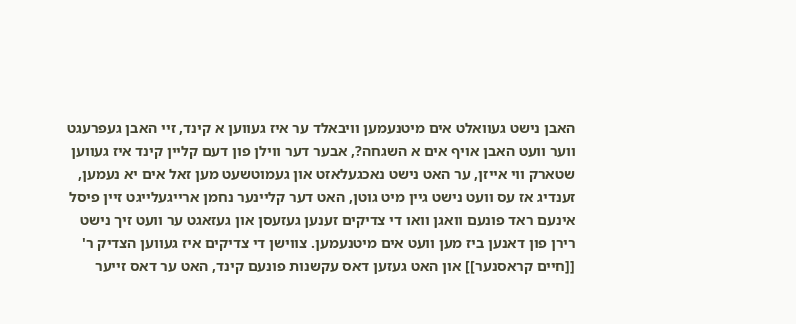האבן נישט געוואלט אים מיטנעמען וויבאלד ער איז געווען א קינד, זיי האבן געפרעגט ווער וועט האבן אויף אים א השגחה?, אבער דער ווילן פון דעם קליין קינד איז געווען שטארק ווי אייזן, ער האט נישט נאכגעלאזט און געמוטשעט מען זאל אים יא נעמען, זענדיג אז עס וועט נישט גיין מיט גוטן, האט דער קליינער נחמן ארייגעלייגט זיין פיסל אינעם ראד פונעם וואגן וואו די צדיקים זענען געזעסן און געזאגט ער וועט זיך נישט רירן פון דאנען ביז מען וועט אים מיטנעמען. צווישן די צדיקים איז געווען הצדיק ר' [[חיים קראסנער]] און האט געזען דאס עקשנות פונעם קינד, האט ער דאס זייער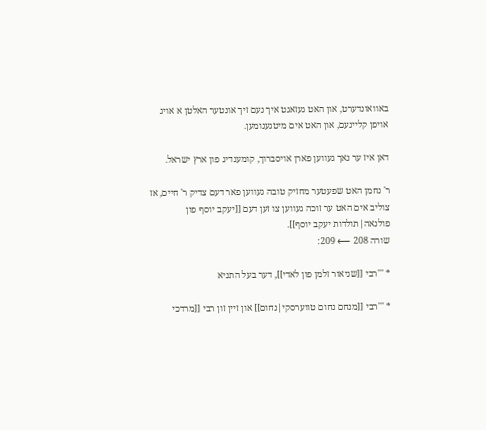באוואונדערט, און האט געזאגט איך נעם זיך אונטער האלטן א אויג אויפן קליינעם, און האט אים מיטגענומען.

דאן איז ער נאך געווען פארן אויסברוך, קומענדיג פון ארץ ישראל.

ר' נחמן האט שפעטער מחזיק טובה געווען פאר דעם צדיק ר' חיים, אז צוליב אים האט ער זוכה געווען צו זען דעם [[יעקב יוסף פון פולנאה|תולדות יעקב יוסף]].
שורה 208 ⟵ 209:

* '''רבי [[שניאור זלמן פון לאדי]], דער בעל התניא

* '''רבי [[מנחם נחום טווערסקי|נחום]] און זיין זון רבי [[מרדכי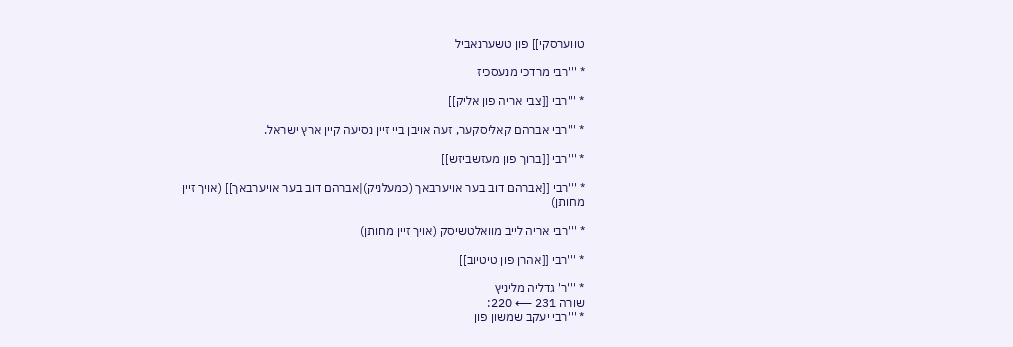טווערסקי]] פון טשערנאביל

* '''רבי מרדכי מנעסכיז

* '''רבי [[צבי אריה פון אליק]]

* '''רבי אברהם קאליסקער, זעה אויבן ביי זיין נסיעה קיין ארץ ישראל.

* '''רבי [[ברוך פון מעזשביזש]]

* '''רבי [[אברהם דוב בער אויערבאך (כמעלניק)|אברהם דוב בער אויערבאך]] (אויך זיין מחותן)

* '''רבי אריה לייב מוואלטשיסק (אויך זיין מחותן)

* '''רבי [[אהרן פון טיטיוב]]

* '''ר' גדליה מליניץ
שורה 231 ⟵ 220:
* '''רבי יעקב שמשון פון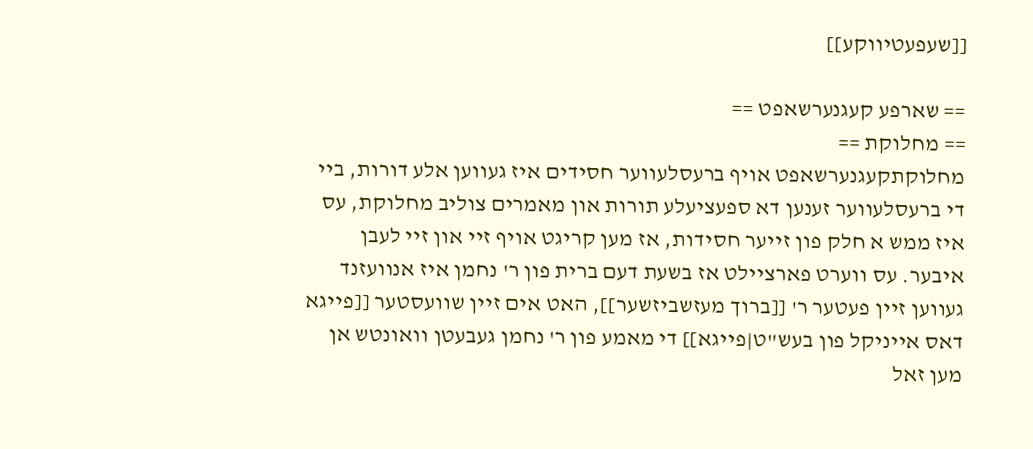[[שעפעטיווקע]]

== שארפע קעגנערשאפט ==
== מחלוקת ==
מחלוקתקעגנערשאפט אויף ברעסלעווער חסידים איז געווען אלע דורות, ביי די ברעסלעווער זענען דא ספעציעלע תורות און מאמרים צוליב מחלוקת, עס איז ממש א חלק פון זייער חסידות, אז מען קריגט אויף זיי און זיי לעבן איבער. עס ווערט פארציילט אז בשעת דעם ברית פון ר' נחמן איז אנוועזנד געווען זיין פעטער ר' [[ברוך מעזשביזשער]], האט אים זיין שוועסטער [[פייגא דאס אייניקל פון בעש"ט|פייגא]] די מאמע פון ר' נחמן געבעטן וואונטש אן מען זאל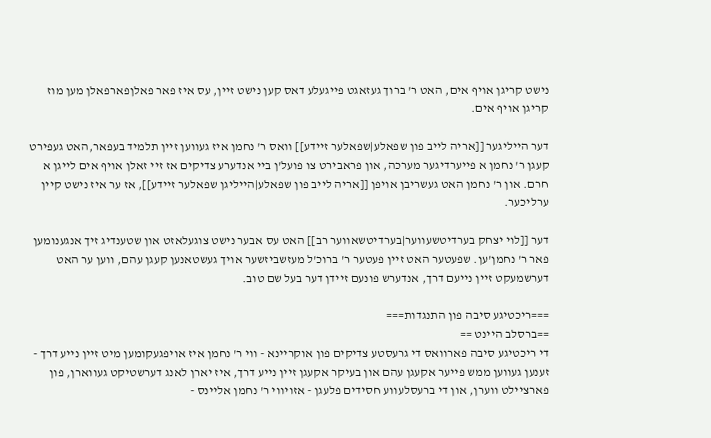נישט קריגן אויף אים, האט ר' ברוך געזאגט פייגעלע דאס קען נישט זיין, עס איז פאר פאלןפארפאלן מען מוז קריגן אויף אים.

דער הייליגער [[אריה לייב פון שפאלע|שפאלער זיידע]] וואס ר' נחמן איז געווען זיין תלמיד בעפאר,האט געפירט קעגן ר' נחמן א פייערדיגער מערכה, און פראבירט צו פועל'ן ביי אנדערע צדיקים אז זיי זאלן אויף אים לייגן א חרם. און ר' נחמן האט געשריבן אויפן [[אריה לייב פון שפאלע|הייליגן שפאלער זיידע]], אז ער איז נישט קיין ערליכער.

דער [[לוי יצחק בערדיטשעווער|בערדיטשאווער רב]] האט עס אבער נישט צוגעלאזט און שטענדיג זיך אנגענומען פאר ר' נחמן'ען. שפעטער האט זיין פעטער ר' ברוכ'ל מעזשביזשער אויך געשטאנען קעגן עהם, ווען ער האט דערשמעקט זיין נייעם דרך, אנדערש פונעם זיידן דער בעל שם טוב.

===ריכטיגע סיבה פון התנגדות===
==ברסלב היינט ==
די ריכטיגע סיבה פארוואס די גרעסטע צדיקים פון אוקריינא - ווי ר' נחמן איז אויפגעקומען מיט זיין נייע דרך - זענען געווען ממש פייער אקעגן עהם און בעיקר אקעגן זיין נייע דרך, איז יארן לאנג דערשטיקט געווארן, פון פארציילט ווערן, און די ברעסלעווע חסידים פלעגן - אזויווי ר' נחמן אליינס -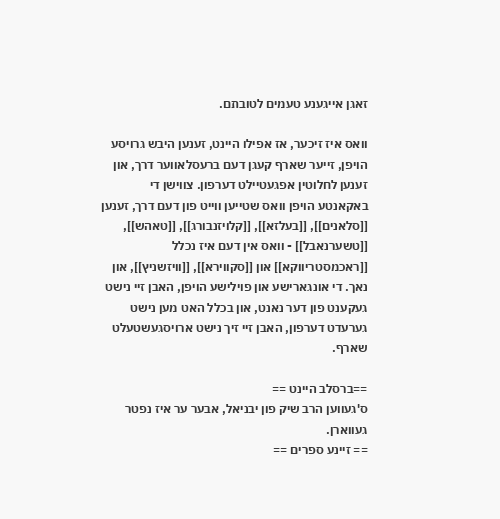זאגן אייגענע טעמים לטובתם.

וואס איז זיכער, אז אפילו היינט, זענען היבש גרויסע הויפן, זייער שארף קעגן דעם ברעסלאווער דרך, און זענען לחלוטין אפגעטיילט דערפון. צווישן די באקאנטע הויפן וואס שטייען ווייט פון דעם דרך, זענען [[סלאנים]], [[בעלזא]], [[קלויזנבורג]], [[טאהש]], [[טשערנאבל]] - וואס אין דעם איז נכלל [[ראכמסטריווקא]] און [[סקווירא]], [[וויזשניץ]], און נאך. די אונגארישע און פוילישע הויפן, האבן זיי נישט געקענט פון דער נאנט, און בכלל האט מען נישט גערעדט דערפון, האבן זיי זיך נישט ארויסגעשטעלט שארף.

==ברסלב היינט ==
ס'געווען הרב שיק פון יבניאל, אבער ער איז נפטר געווארן.
== זיינע ספרים ==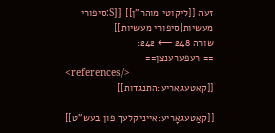זעה [[ליקוטי מוהר"ן]] [[S:סיפורי מעשיות|סיפורי מעשיות]]
שורה 248 ⟵ 242:
== רעפערענצן==
<references/>
[[קאטעגאריע:התנגדות]]

[[קאַטעגאָריע:אייניקלעך פון בעש"ט]]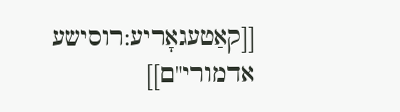[[קאַטעגאָריע:רוסישע אדמורי"ם]]